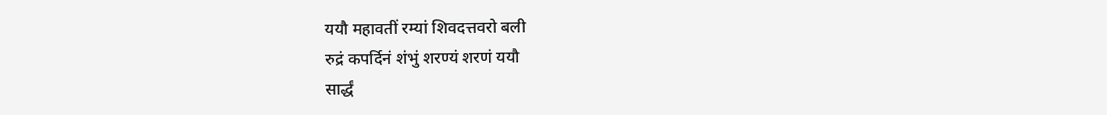ययौ महावतीं रम्यां शिवदत्तवरो बली
रुद्रं कपर्दिनं शंभुं शरण्यं शरणं ययौ
सार्द्धं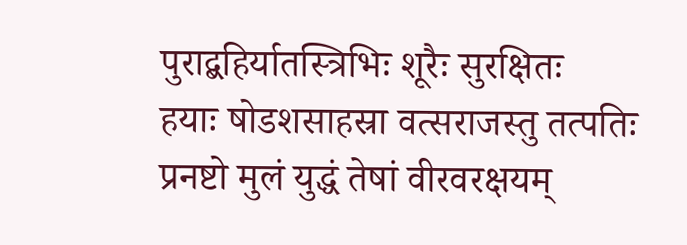पुराद्बहिर्यातस्त्रिभिः शूरैः सुरक्षितः
हयाः षोडशसाहस्रा वत्सराजस्तु तत्पतिः
प्रनष्टो मुलं युद्धं तेषां वीरवरक्षयम्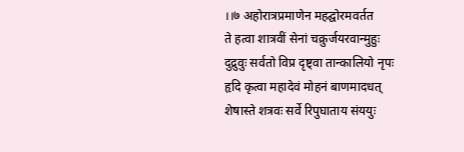।।७ अहोरात्रप्रमाणेन महद्घोरमवर्तत
ते हत्वा शात्रवीं सेनां चक्रुर्जयरवान्मुहुः
दुद्रुवुः सर्वतो विप्र दृष्ट्वा तान्कालियो नृपः
हृदि कृत्वा महादेवं मोहनं बाणमादधत्
शेषास्ते शत्रवः सर्वे रिपुघाताय संययुः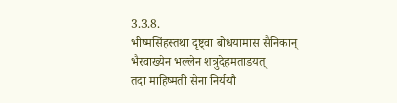3.3.8.
भीष्मसिंहस्तथा दृष्ट्वा बोधयामास सैनिकान्
भैरवाख्येन भल्लेन शत्रुदेहमताडयत्
तदा माहिष्मती सेना निर्ययौ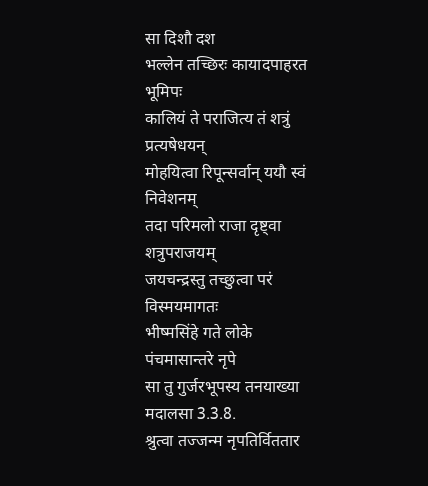सा दिशौ दश
भल्लेन तच्छिरः कायादपाहरत भूमिपः
कालियं ते पराजित्य तं शत्रुं प्रत्यषेधयन्
मोहयित्वा रिपून्सर्वान् ययौ स्वं निवेशनम्
तदा परिमलो राजा दृष्ट्वा शत्रुपराजयम्
जयचन्द्रस्तु तच्छुत्वा परं विस्मयमागतः
भीष्मसिंहे गते लोके पंचमासान्तरे नृपे
सा तु गुर्जरभूपस्य तनयाख्या मदालसा 3.3.8.
श्रुत्वा तज्जन्म नृपतिर्विततार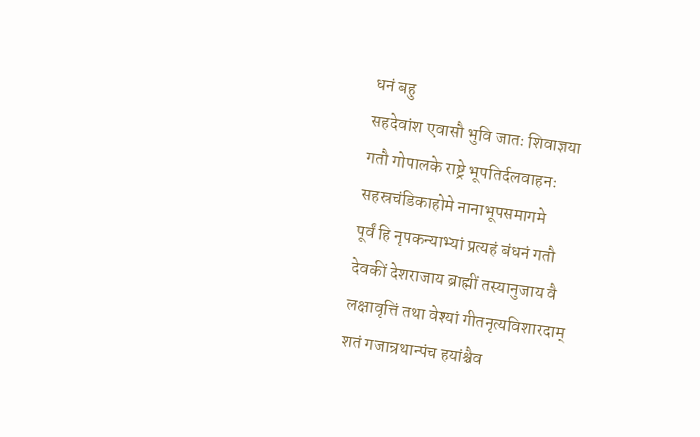धनं बहु
सहदेवांश एवासौ भुवि जातः शिवाज्ञया
गतौ गोपालके राष्ट्रे भूपतिर्दलवाहनः
सहस्रचंडिकाहोमे नानाभूपसमागमे
पूर्वं हि नृपकन्याभ्यां प्रत्यहं बंधनं गतौ
देवकीं देशराजाय ब्राह्मीं तस्यानुजाय वै
लक्षावृत्तिं तथा वेश्यां गीतनृत्यविशारदाम्
शतं गजान्रथान्पंच हयांश्चैव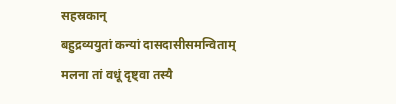सहस्रकान्
बहुद्रव्ययुतां कन्यां दासदासीसमन्विताम्
मलना तां वधूं दृष्ट्वा तस्यै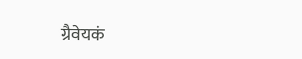ग्रैवेयकं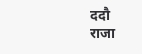ददौ
राजा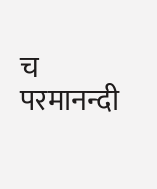च परमानन्दी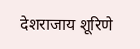देशराजाय शूरिणे